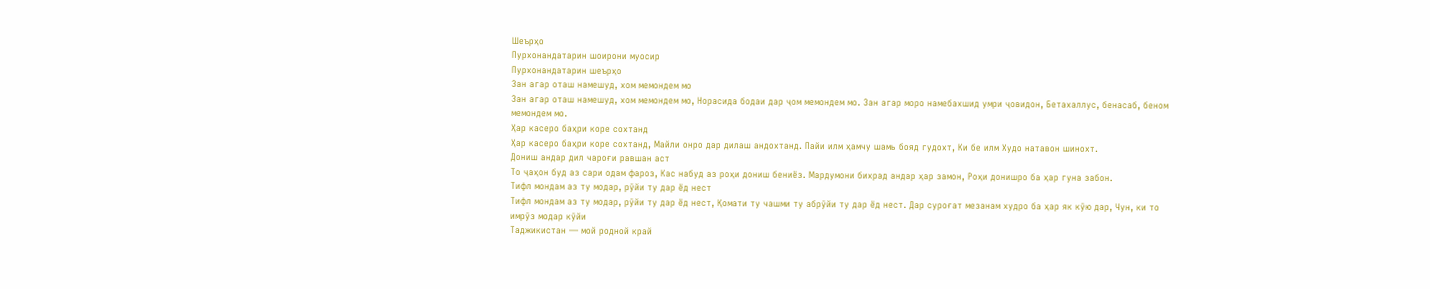Шеърҳо
Пурхонандатарин шоирони муосир
Пурхонандатарин шеърҳо
Зан агар оташ намешуд, хом мемондем мо
Зан агар оташ намешуд, хом мемондем мо, Норасида бодаи дар ҷом мемондем мо. Зан агар моро намебахшид умри ҷовидон, Бетахаллус, бенасаб, беном мемондем мо.
Ҳар касеро баҳри коре сохтанд
Ҳар касеро баҳри коре сохтанд, Майли онро дар дилаш андохтанд. Пайи илм ҳамчу шамь бояд гудохт, Ки бе илм Худо натавон шинохт.
Дониш андар дил чароғи равшан аст
То ҷаҳон буд аз сари одам фароз, Кас набуд аз роҳи дониш бениёз. Мардумони бихрад андар ҳар замон, Роҳи донишро ба ҳар гуна забон.
Тифл мондам аз ту модар, рӯйи ту дар ёд нест
Тифл мондам аз ту модар, рӯйи ту дар ёд нест, Қомати ту чашми ту абрӯйи ту дар ёд нест. Дар суроғат мезанам худро ба ҳар як кӯю дар, Чун, ки то имрӯз модар кӯйи
Таджикистан — мой родной край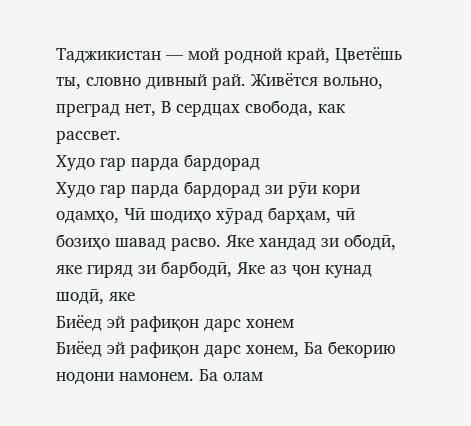Таджикистан — мой родной край, Цветёшь ты, словно дивный рай. Живётся вольно, преград нет, В сердцах свобода, как рассвет.
Худо гар парда бардорад
Худо гар парда бардорад зи рӯи кори одамҳо, Чӣ шодиҳо хӯрад барҳам, чӣ бозиҳо шавад расво. Яке хандад зи ободӣ, яке гиряд зи барбодӣ, Яке аз ҷон кунад шодӣ, яке
Биёед эй рафиқон дарс хонем
Биёед эй рафиқон дарс хонем, Ба бекорию нодони намонем. Ба олам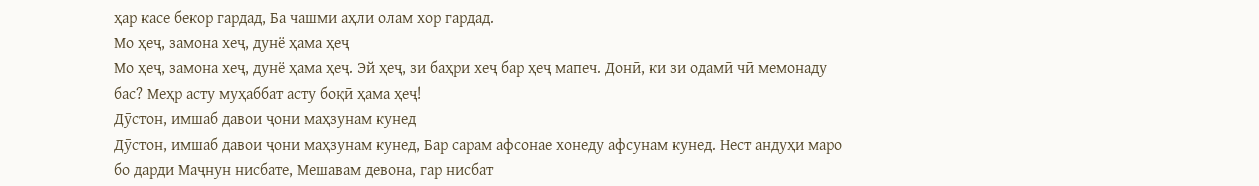ҳар касе бекор гардад, Ба чашми аҳли олам хор гардад.
Мо ҳеҷ, замона хеҷ, дунё ҳама ҳеҷ
Мо ҳеҷ, замона хеҷ, дунё ҳама ҳеҷ. Эй ҳеҷ, зи баҳри хеҷ бар ҳеҷ мапеч. Донӣ, ки зи одамӣ чӣ мемонаду бас? Меҳр асту муҳаббат асту боқӣ ҳама ҳеҷ!
Дӯстон, имшаб давои ҷони маҳзунам кунед
Дӯстон, имшаб давои ҷони маҳзунам кунед, Бар сарам афсонае хонеду афсунам кунед. Нест андуҳи маро бо дарди Маҷнун нисбате, Мешавам девона, гар нисбат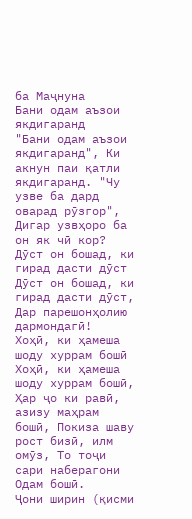ба Маҷнуна
Бани одам аъзои якдигаранд
"Бани одам аъзои якдигаранд", Ки акнун паи қатли якдигаранд. "Чу узве ба дард оварад рӯзгор", Дигар узвҳоро ба он як чӣ кор?
Дӯст он бошад, ки гирад дасти дӯст
Дӯст он бошад, ки гирад дасти дӯст, Дар парешонҳолию дармондагӣ!
Хоҳӣ, ки ҳамеша шоду хуррам бошӣ
Хоҳӣ, ки ҳамеша шоду хуррам бошӣ, Ҳар ҷо ки равӣ, азизу маҳрам бошӣ, Покиза шаву рост бизӣ, илм омӯз, То тоҷи сари наберагони Одам бошӣ.
Ҷони ширин (қисми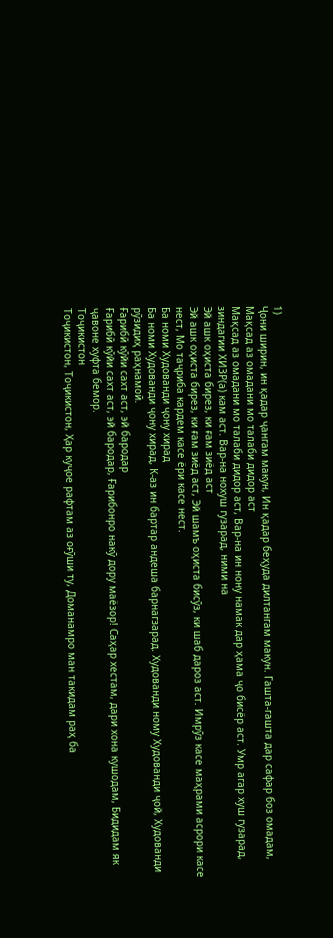1)
Ҷони ширин, ин қадар ҷангам макун, Ин қадар беҳуда дилтангам макун. Гашта-гашта дар сафар боз омадам,
Мақсад аз омадани мо талаби дидор аст
Мақсад аз омадани мо талаби дидор аст, Вар-на ин нону намак дар ҳама ҷо бисёр аст. Умр агар хуш гузарад, зиндагии ХИЗР(а) кам аст. Вар-на нохуш гузарад, ними на
Эй ашк оҳиста бирез, ки ғам зиёд аст
Эй ашк оҳиста бирез, ки ғам зиёд аст, Эй шамъ оҳиста бисӯз, ки шаб дароз аст. Имрӯз касе маҳрами асрори касе нест, Мо таҷриба кардем касе ёри касе нест.
Ба номи Худованди ҷону хирад
Ба номи Худованди ҷону хирад, К-аз ин бартар андеша барнагзарад. Худованди ному Худованди ҷой, Худованди рӯзидиҳ раҳнамоӣ.
Ғарибӣ кӯйи сахт аст, эй бародар
Ғарибӣ кӯйи сахт аст, эй бародар, Ғарибонро накӯ дору маёзор! Саҳар хестам, дари хона кушодам, Бидидам як ҷавоне хуфта бемор.
Тоҷикистон
Тоҷикистон, Тоҷикистон, Ҳар куҷое рафтам аз оғӯши ту, Доманамро ман такидам раҳ ба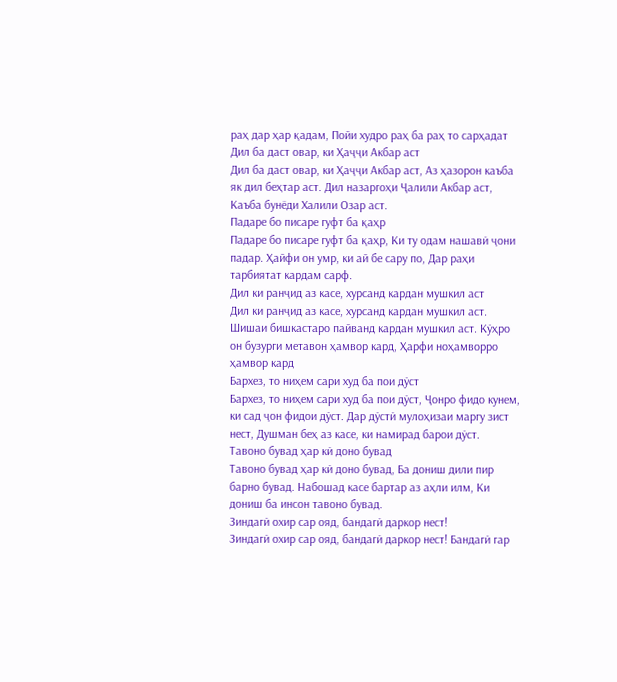раҳ дар ҳар қадам, Пойи худро раҳ ба раҳ то сарҳадат
Дил ба даст овар, ки Ҳаҷҷи Акбар аст
Дил ба даст овар, ки Ҳаҷҷи Акбар аст, Аз ҳазорон каъба як дил беҳтар аст. Дил назаргоҳи Ҷалили Акбар аст, Каъба бунёди Халили Озар аст.
Падаре бо писаре гуфт ба қаҳр
Падаре бо писаре гуфт ба қаҳр, Ки ту одам нашавӣ ҷони падар. Ҳайфи он умр, ки ай бе сару по, Дар раҳи тарбиятат кардам сарф.
Дил ки ранҷид аз касе, хурсанд кардан мушкил аст
Дил ки ранҷид аз касе, хурсанд кардан мушкил аст. Шишаи бишкастаро пайванд кардан мушкил аст. Кӯҳро он бузурги метавон ҳамвор кард, Ҳарфи ноҳамворро ҳамвор кард
Бархез, то ниҳем сари худ ба пои дӯст
Бархез, то ниҳем сари худ ба пои дӯст, Ҷонро фидо кунем, ки сад ҷон фидои дӯст. Дар дӯстӣ мулоҳизаи маргу зист нест, Душман беҳ аз касе, ки намирад барои дӯст.
Тавоно бувад ҳар кӣ доно бувад
Тавоно бувад ҳар кӣ доно бувад, Ба дониш дили пир барно бувад. Набошад касе бартар аз аҳли илм, Ки дониш ба инсон тавоно бувад.
Зиндагӣ охир сар ояд, бандагӣ даркор нест!
Зиндагӣ охир сар ояд, бандагӣ даркор нест! Бандагӣ гар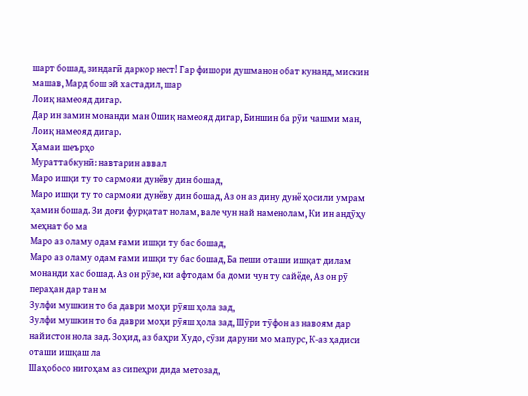шарт бошад, зиндагӣ даркор нест! Гар фишори душманон обат кунанд, мискин машав, Мард бош эй хастадил, шар
Лоиқ намеояд дигар.
Дар ин замин монанди ман Ошиқ намеояд дигар, Биншин ба рӯи чашми ман, Лоиқ намеояд дигар.
Ҳамаи шеърҳо
Мураттабкунӣ: навтарин аввал
Маро ишқи ту то сармояи дунёву дин бошад,
Маро ишқи ту то сармояи дунёву дин бошад, Аз он аз дину дунё ҳосили умрам ҳамин бошад. Зи доғи фурқатат нолам, вале чун най наменолам, Ки ин андӯҳу меҳнат бо ма
Маро аз оламу одам ғами ишқи ту бас бошад,
Маро аз оламу одам ғами ишқи ту бас бошад, Ба пеши оташи ишқат дилам монанди хас бошад. Аз он рӯзе, ки афтодам ба доми чун ту сайёде, Аз он рӯ пераҳан дар тан м
Зулфи мушкин то ба даври моҳи рӯяш ҳола зад,
Зулфи мушкин то ба даври моҳи рӯяш ҳола зад, Шӯри тӯфон аз навоям дар найистон нола зад. Зоҳид, аз баҳри Худо, сӯзи даруни мо мапурс, К-аз ҳадиси оташи ишқаш ла
Шаҳобосо нигоҳам аз сипеҳри дида метозад,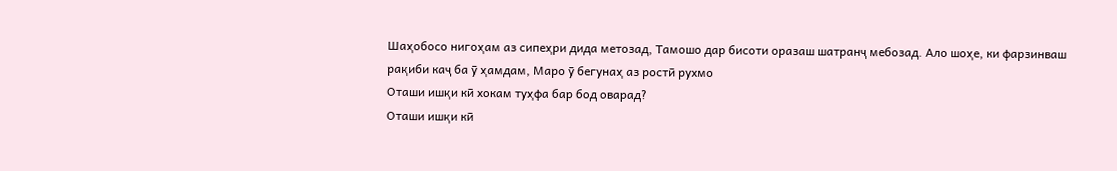Шаҳобосо нигоҳам аз сипеҳри дида метозад, Тамошо дар бисоти оразаш шатранҷ мебозад. Ало шоҳе, ки фарзинваш рақиби каҷ ба ӯ ҳамдам, Маро ӯ бегунаҳ аз ростӣ рухмо
Оташи ишқи кӣ хокам туҳфа бар бод оварад?
Оташи ишқи кӣ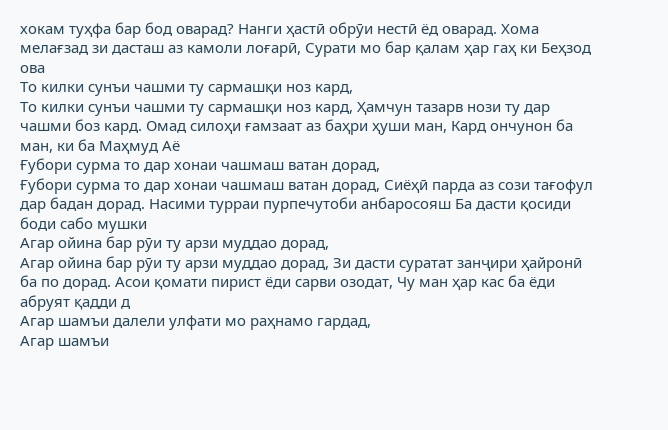хокам туҳфа бар бод оварад? Нанги ҳастӣ обрӯи нестӣ ёд оварад. Хома мелағзад зи дасташ аз камоли лоғарӣ, Сурати мо бар қалам ҳар гаҳ ки Беҳзод ова
То килки сунъи чашми ту сармашқи ноз кард,
То килки сунъи чашми ту сармашқи ноз кард, Ҳамчун тазарв нози ту дар чашми боз кард. Омад силоҳи ғамзаат аз баҳри ҳуши ман, Кард ончунон ба ман, ки ба Маҳмуд Аё
Ғубори сурма то дар хонаи чашмаш ватан дорад,
Ғубори сурма то дар хонаи чашмаш ватан дорад, Сиёҳӣ парда аз сози тағофул дар бадан дорад. Насими турраи пурпечутоби анбаросояш Ба дасти қосиди боди сабо мушки
Агар ойина бар рӯи ту арзи муддао дорад,
Агар ойина бар рӯи ту арзи муддао дорад, Зи дасти суратат занҷири ҳайронӣ ба по дорад. Асои қомати пирист ёди сарви озодат, Чу ман ҳар кас ба ёди абруят қадди д
Агар шамъи далели улфати мо раҳнамо гардад,
Агар шамъи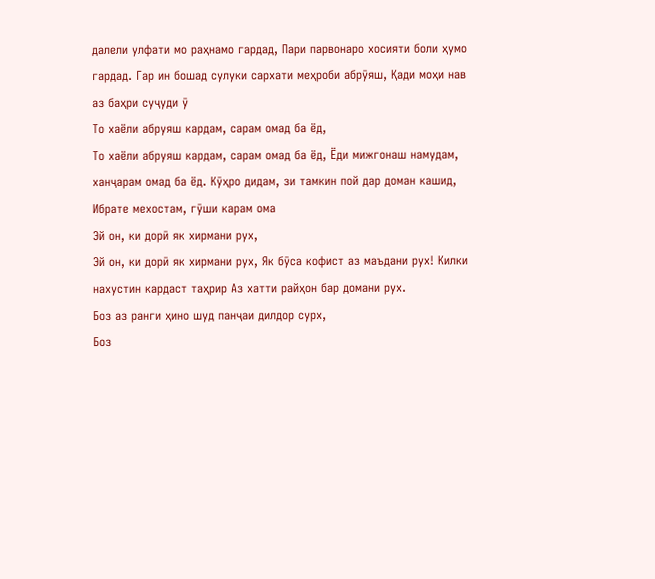далели улфати мо раҳнамо гардад, Пари парвонаро хосияти боли ҳумо гардад. Гар ин бошад сулуки сархати меҳроби абрӯяш, Қади моҳи нав аз баҳри суҷуди ӯ
То хаёли абруяш кардам, сарам омад ба ёд,
То хаёли абруяш кардам, сарам омад ба ёд, Ёди мижгонаш намудам, ханҷарам омад ба ёд. Кӯҳро дидам, зи тамкин пой дар доман кашид, Ибрате мехостам, гӯши карам ома
Эй он, ки дорӣ як хирмани рух,
Эй он, ки дорӣ як хирмани рух, Як бӯса кофист аз маъдани рух! Килки нахустин кардаст таҳрир Аз хатти райҳон бар домани рух.
Боз аз ранги ҳино шуд панҷаи дилдор сурх,
Боз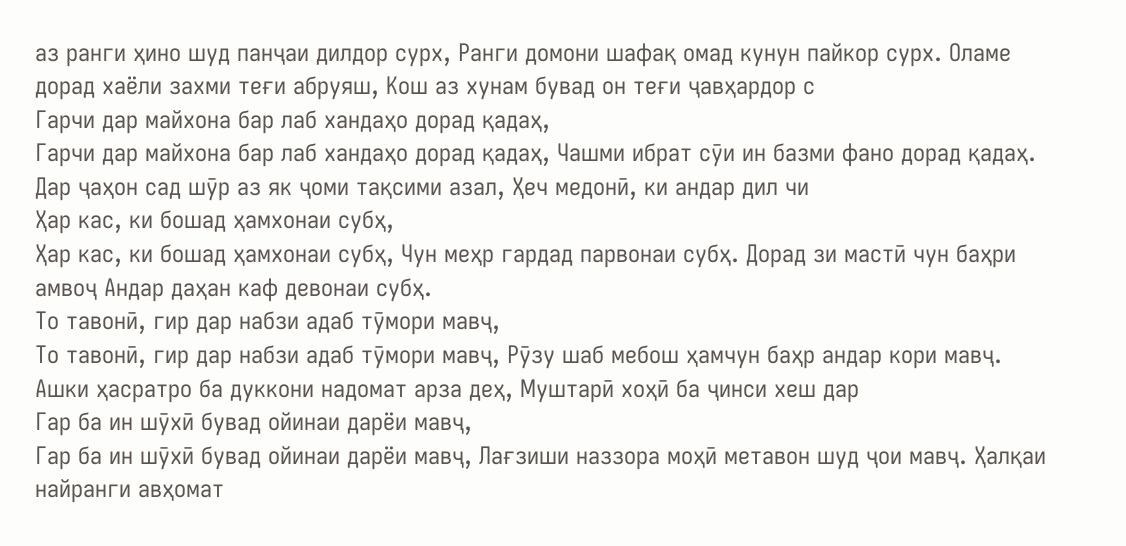аз ранги ҳино шуд панҷаи дилдор сурх, Ранги домони шафақ омад кунун пайкор сурх. Оламе дорад хаёли захми теғи абруяш, Кош аз хунам бувад он теғи ҷавҳардор с
Гарчи дар майхона бар лаб хандаҳо дорад қадаҳ,
Гарчи дар майхона бар лаб хандаҳо дорад қадаҳ, Чашми ибрат сӯи ин базми фано дорад қадаҳ. Дар ҷаҳон сад шӯр аз як ҷоми тақсими азал, Ҳеч медонӣ, ки андар дил чи
Ҳар кас, ки бошад ҳамхонаи субҳ,
Ҳар кас, ки бошад ҳамхонаи субҳ, Чун меҳр гардад парвонаи субҳ. Дорад зи мастӣ чун баҳри амвоҷ Андар даҳан каф девонаи субҳ.
То тавонӣ, гир дар набзи адаб тӯмори мавҷ,
То тавонӣ, гир дар набзи адаб тӯмори мавҷ, Рӯзу шаб мебош ҳамчун баҳр андар кори мавҷ. Ашки ҳасратро ба дуккони надомат арза деҳ, Муштарӣ хоҳӣ ба ҷинси хеш дар
Гар ба ин шӯхӣ бувад ойинаи дарёи мавҷ,
Гар ба ин шӯхӣ бувад ойинаи дарёи мавҷ, Лағзиши наззора моҳӣ метавон шуд ҷои мавҷ. Ҳалқаи найранги авҳомат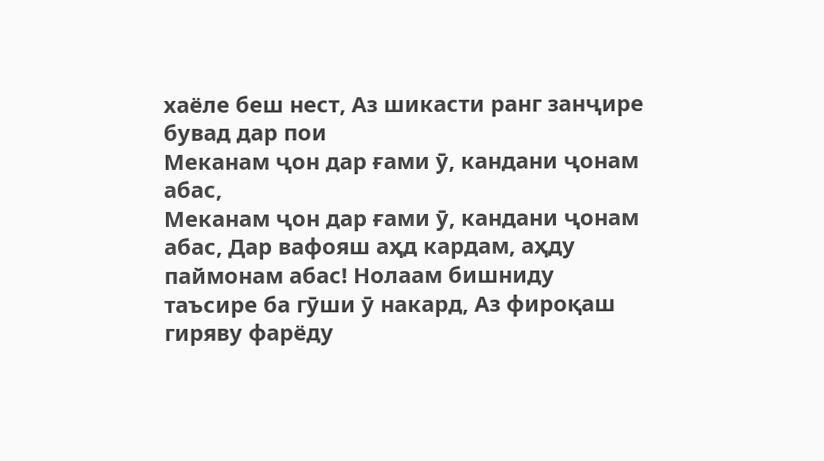хаёле беш нест, Аз шикасти ранг занҷире бувад дар пои
Меканам ҷон дар ғами ӯ, кандани ҷонам абас,
Меканам ҷон дар ғами ӯ, кандани ҷонам абас, Дар вафояш аҳд кардам, аҳду паймонам абас! Нолаам бишниду таъсире ба гӯши ӯ накард, Аз фироқаш гиряву фарёду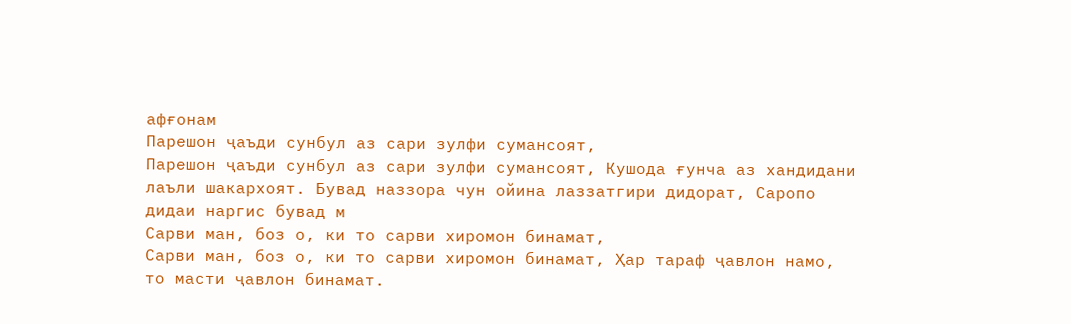афғонам
Парешон ҷаъди сунбул аз сари зулфи сумансоят,
Парешон ҷаъди сунбул аз сари зулфи сумансоят, Кушода ғунча аз хандидани лаъли шакархоят. Бувад наззора чун ойина лаззатгири дидорат, Саропо дидаи наргис бувад м
Сарви ман, боз о, ки то сарви хиромон бинамат,
Сарви ман, боз о, ки то сарви хиромон бинамат, Ҳар тараф ҷавлон намо, то масти ҷавлон бинамат.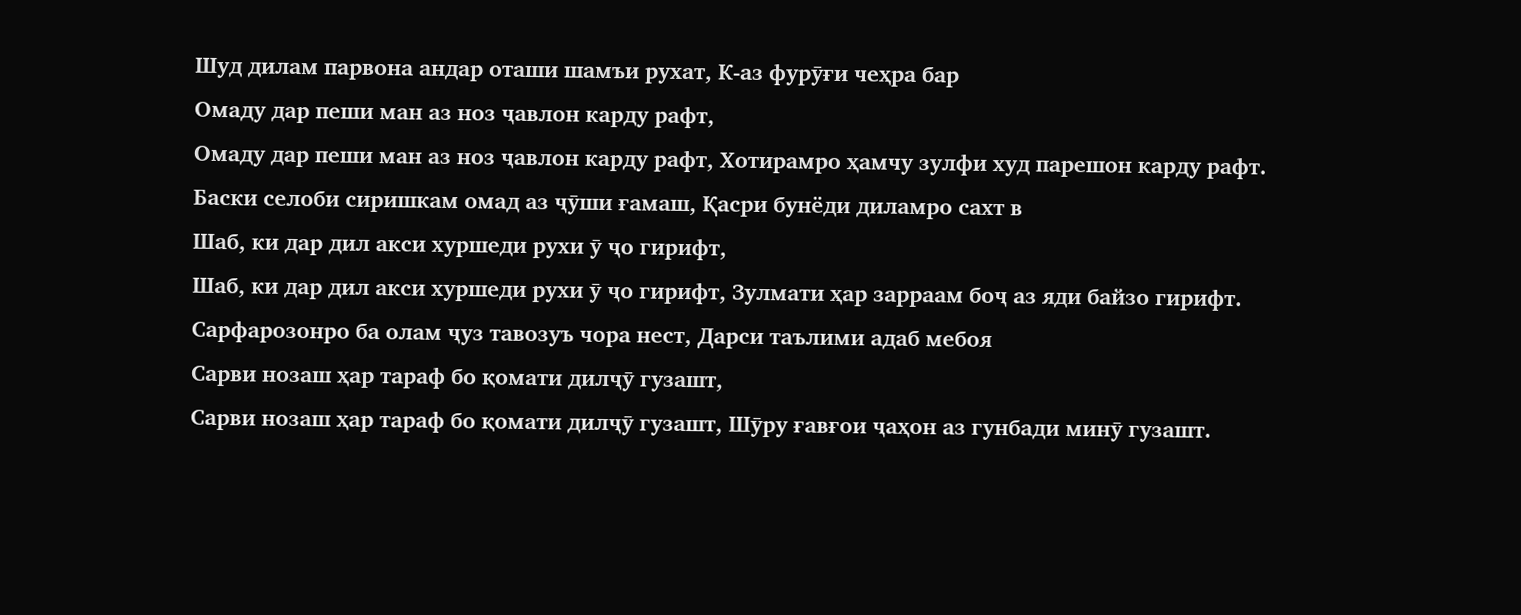Шуд дилам парвона андар оташи шамъи рухат, К-аз фурӯғи чеҳра бар
Омаду дар пеши ман аз ноз ҷавлон карду рафт,
Омаду дар пеши ман аз ноз ҷавлон карду рафт, Хотирамро ҳамчу зулфи худ парешон карду рафт. Баски селоби сиришкам омад аз ҷӯши ғамаш, Қасри бунёди диламро сахт в
Шаб, ки дар дил акси хуршеди рухи ӯ ҷо гирифт,
Шаб, ки дар дил акси хуршеди рухи ӯ ҷо гирифт, Зулмати ҳар зарраам боҷ аз яди байзо гирифт. Сарфарозонро ба олам ҷуз тавозуъ чора нест, Дарси таълими адаб мебоя
Сарви нозаш ҳар тараф бо қомати дилҷӯ гузашт,
Сарви нозаш ҳар тараф бо қомати дилҷӯ гузашт, Шӯру ғавғои ҷаҳон аз гунбади минӯ гузашт.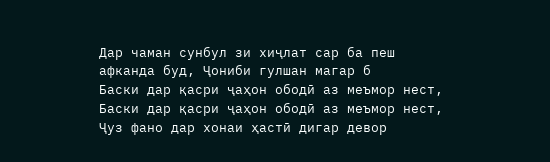Дар чаман сунбул зи хиҷлат сар ба пеш афканда буд, Ҷониби гулшан магар б
Баски дар қасри ҷаҳон ободӣ аз меъмор нест,
Баски дар қасри ҷаҳон ободӣ аз меъмор нест, Ҷуз фано дар хонаи ҳастӣ дигар девор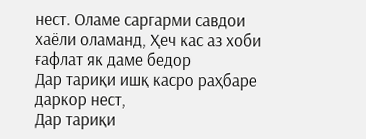нест. Оламе саргарми савдои хаёли оламанд, Ҳеч кас аз хоби ғафлат як даме бедор
Дар тариқи ишқ касро раҳбаре даркор нест,
Дар тариқи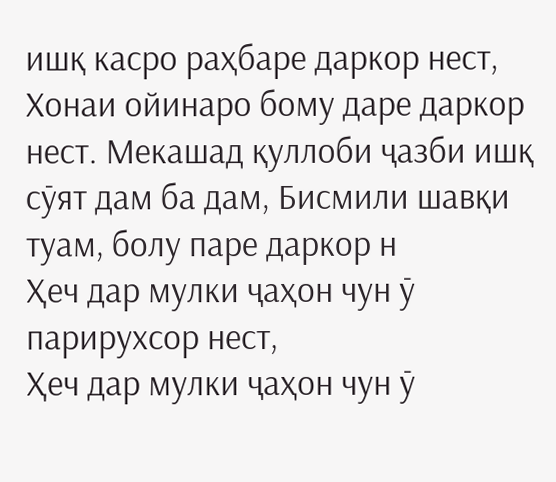ишқ касро раҳбаре даркор нест, Хонаи ойинаро бому даре даркор нест. Мекашад қуллоби ҷазби ишқ сӯят дам ба дам, Бисмили шавқи туам, болу паре даркор н
Ҳеч дар мулки ҷаҳон чун ӯ парирухсор нест,
Ҳеч дар мулки ҷаҳон чун ӯ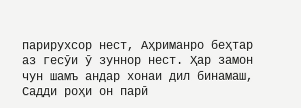парирухсор нест, Аҳриманро беҳтар аз гесӯи ӯ зуннор нест. Ҳар замон чун шамъ андар хонаи дил бинамаш, Садди роҳи он парӣ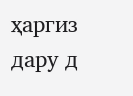ҳаргиз дару д